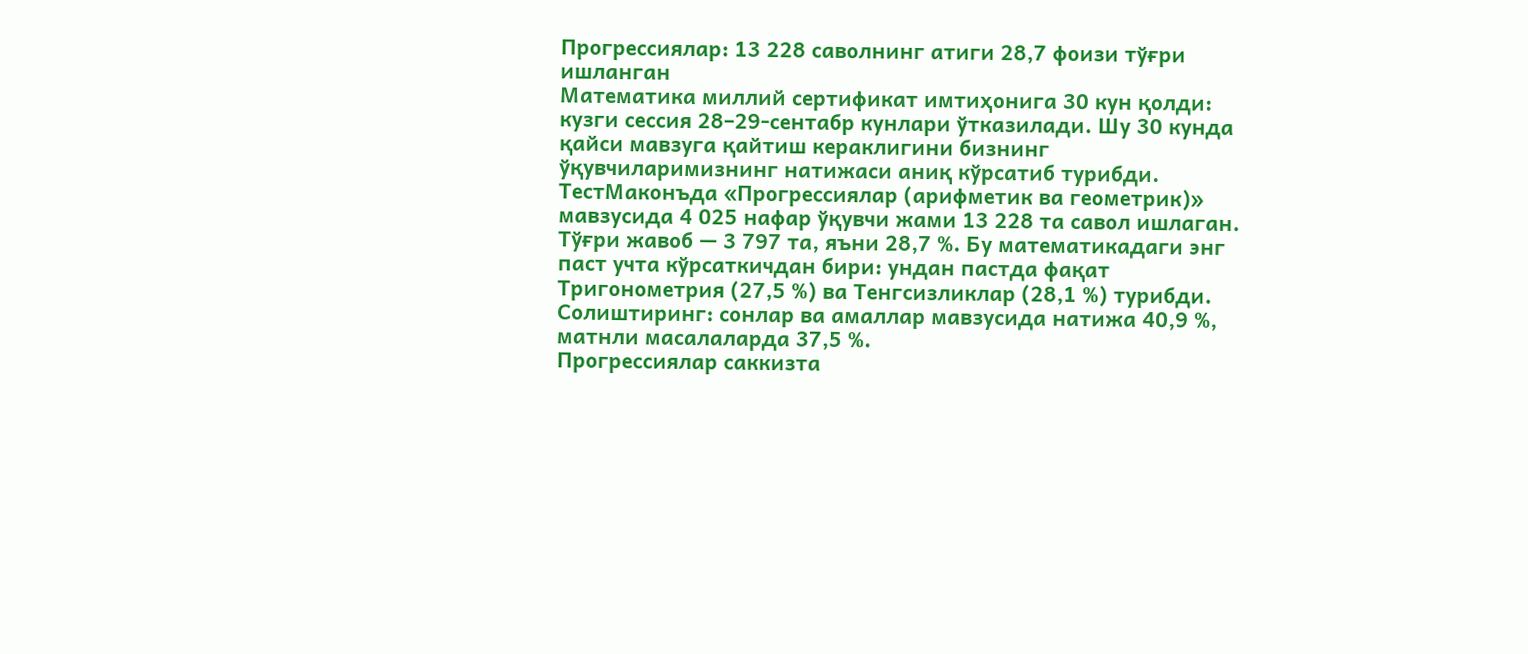Прогрессиялар: 13 228 саволнинг атиги 28,7 фоизи тўғри ишланган
Математика миллий сертификат имтиҳонига 30 кун қолди: кузги сессия 28–29-сентабр кунлари ўтказилади. Шу 30 кунда қайси мавзуга қайтиш кераклигини бизнинг ўқувчиларимизнинг натижаси аниқ кўрсатиб турибди.
ТестМаконъда «Прогрессиялар (арифметик ва геометрик)» мавзусида 4 025 нафар ўқувчи жами 13 228 та савол ишлаган. Тўғри жавоб — 3 797 та, яъни 28,7 %. Бу математикадаги энг паст учта кўрсаткичдан бири: ундан пастда фақат Тригонометрия (27,5 %) ва Тенгсизликлар (28,1 %) турибди. Солиштиринг: сонлар ва амаллар мавзусида натижа 40,9 %, матнли масалаларда 37,5 %.
Прогрессиялар саккизта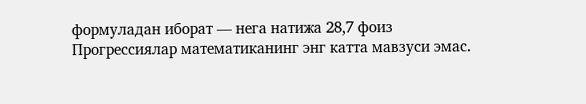формуладан иборат — нега натижа 28,7 фоиз
Прогрессиялар математиканинг энг катта мавзуси эмас.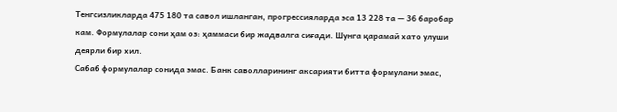Тенгсизликларда 475 180 та савол ишланган, прогрессияларда эса 13 228 та — 36 баробар кам. Формулалар сони ҳам оз: ҳаммаси бир жадвалга сиғади. Шунга қарамай хато улуши деярли бир хил.
Сабаб формулалар сонида эмас. Банк саволларининг аксарияти битта формулани эмас,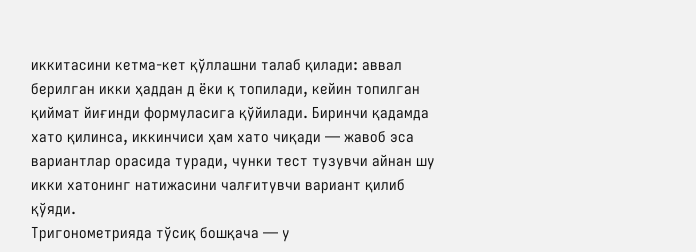иккитасини кетма-кет қўллашни талаб қилади: аввал берилган икки ҳаддан д ёки қ топилади, кейин топилган қиймат йиғинди формуласига қўйилади. Биринчи қадамда хато қилинса, иккинчиси ҳам хато чиқади — жавоб эса вариантлар орасида туради, чунки тест тузувчи айнан шу икки хатонинг натижасини чалғитувчи вариант қилиб қўяди.
Тригонометрияда тўсиқ бошқача — у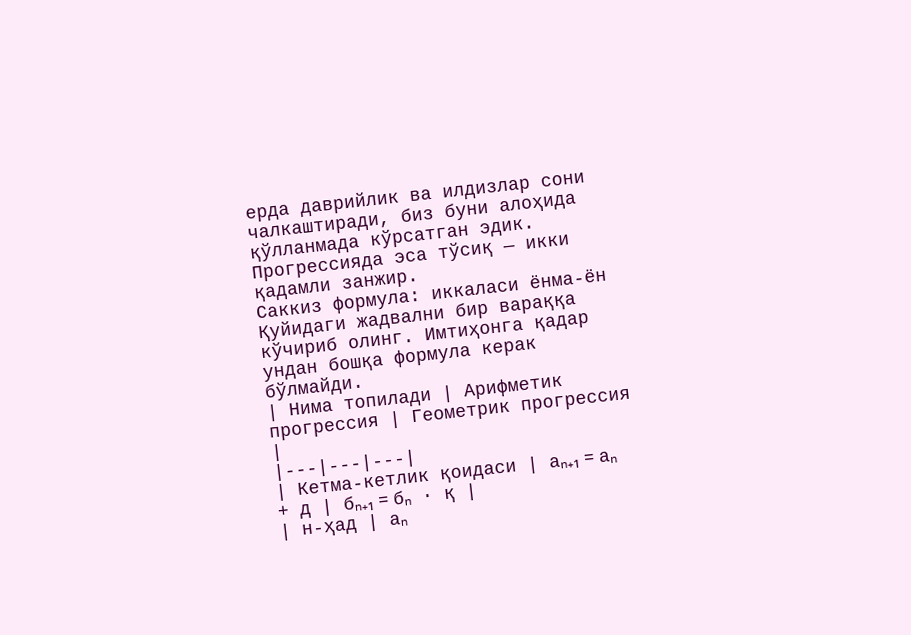ерда даврийлик ва илдизлар сони чалкаштиради, биз буни алоҳида қўлланмада кўрсатган эдик. Прогрессияда эса тўсиқ — икки қадамли занжир.
Саккиз формула: иккаласи ёнма-ён
Қуйидаги жадвални бир вараққа кўчириб олинг. Имтиҳонга қадар ундан бошқа формула керак бўлмайди.
| Нима топилади | Арифметик прогрессия | Геометрик прогрессия |
|---|---|---|
| Кетма-кетлик қоидаси | аₙ₊₁ = аₙ + д | бₙ₊₁ = бₙ · қ |
| н-ҳад | аₙ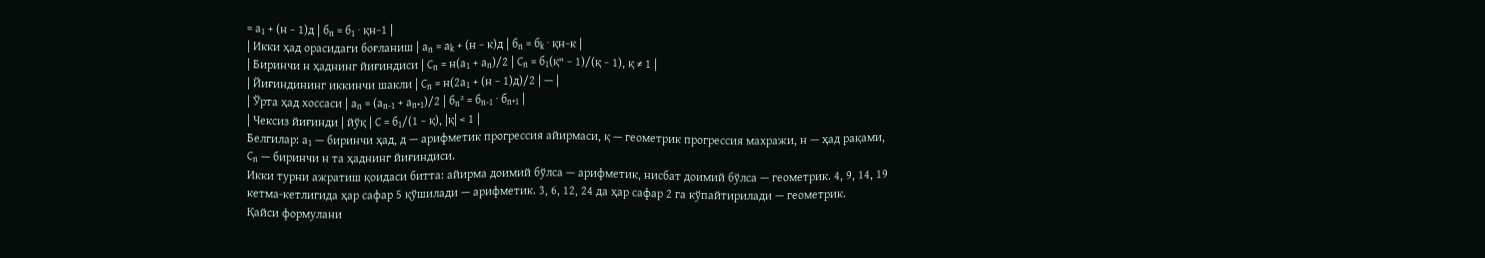= а₁ + (н − 1)д | бₙ = б₁ · қн−1 |
| Икки ҳад орасидаги боғланиш | аₙ = аₖ + (н − к)д | бₙ = бₖ · қн−к |
| Биринчи н ҳаднинг йиғиндиси | Сₙ = н(а₁ + аₙ)/2 | Сₙ = б₁(қⁿ − 1)/(қ − 1), қ ≠ 1 |
| Йиғиндининг иккинчи шакли | Сₙ = н(2а₁ + (н − 1)д)/2 | — |
| Ўрта ҳад хоссаси | аₙ = (аₙ₋₁ + аₙ₊₁)/2 | бₙ² = бₙ₋₁ · бₙ₊₁ |
| Чексиз йиғинди | йўқ | С = б₁/(1 − қ), |қ| < 1 |
Белгилар: а₁ — биринчи ҳад, д — арифметик прогрессия айирмаси, қ — геометрик прогрессия махражи, н — ҳад рақами, Сₙ — биринчи н та ҳаднинг йиғиндиси.
Икки турни ажратиш қоидаси битта: айирма доимий бўлса — арифметик, нисбат доимий бўлса — геометрик. 4, 9, 14, 19 кетма-кетлигида ҳар сафар 5 қўшилади — арифметик. 3, 6, 12, 24 да ҳар сафар 2 га кўпайтирилади — геометрик.
Қайси формулани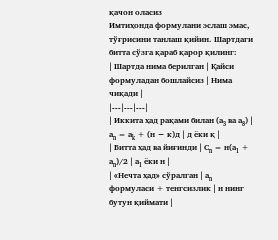қачон оласиз
Имтиҳонда формулани эслаш эмас, тўғрисини танлаш қийин. Шартдаги битта сўзга қараб қарор қилинг:
| Шартда нима берилган | Қайси формуладан бошлайсиз | Нима чиқади |
|---|---|---|
| Иккита ҳад рақами билан (а₃ ва а₈) | аₙ = аₖ + (н − к)д | д ёки қ |
| Битта ҳад ва йиғинди | Сₙ = н(а₁ + аₙ)/2 | а₁ ёки н |
| «Нечта ҳад» сўралган | аₙ формуласи + тенгсизлик | н нинг бутун қиймати |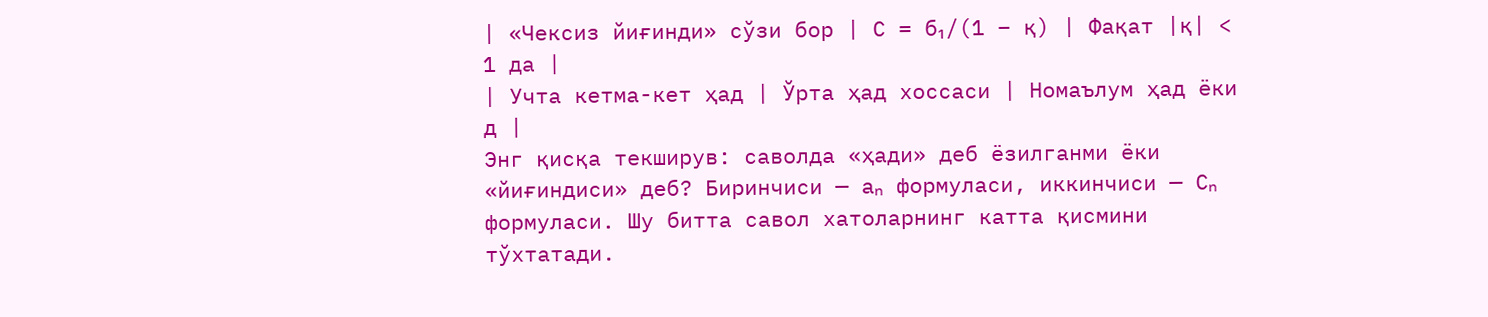| «Чексиз йиғинди» сўзи бор | С = б₁/(1 − қ) | Фақат |қ| < 1 да |
| Учта кетма-кет ҳад | Ўрта ҳад хоссаси | Номаълум ҳад ёки д |
Энг қисқа текширув: саволда «ҳади» деб ёзилганми ёки «йиғиндиси» деб? Биринчиси — аₙ формуласи, иккинчиси — Сₙ формуласи. Шу битта савол хатоларнинг катта қисмини тўхтатади.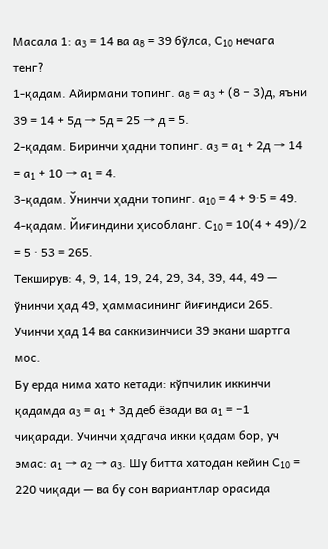Масала 1: а₃ = 14 ва а₈ = 39 бўлса, С₁₀ нечага тенг?
1-қадам. Айирмани топинг. а₈ = а₃ + (8 − 3)д, яъни 39 = 14 + 5д → 5д = 25 → д = 5.
2-қадам. Биринчи ҳадни топинг. а₃ = а₁ + 2д → 14 = а₁ + 10 → а₁ = 4.
3-қадам. Ўнинчи ҳадни топинг. а₁₀ = 4 + 9·5 = 49.
4-қадам. Йиғиндини ҳисобланг. С₁₀ = 10(4 + 49)/2 = 5 · 53 = 265.
Текширув: 4, 9, 14, 19, 24, 29, 34, 39, 44, 49 — ўнинчи ҳад 49, ҳаммасининг йиғиндиси 265. Учинчи ҳад 14 ва саккизинчиси 39 экани шартга мос.
Бу ерда нима хато кетади: кўпчилик иккинчи қадамда а₃ = а₁ + 3д деб ёзади ва а₁ = −1 чиқаради. Учинчи ҳадгача икки қадам бор, уч эмас: а₁ → а₂ → а₃. Шу битта хатодан кейин С₁₀ = 220 чиқади — ва бу сон вариантлар орасида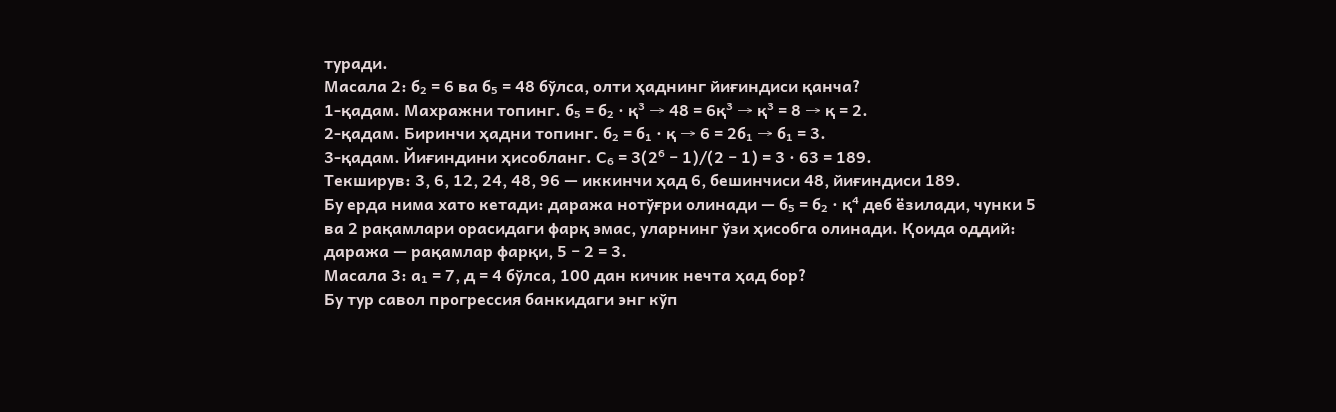туради.
Масала 2: б₂ = 6 ва б₅ = 48 бўлса, олти ҳаднинг йиғиндиси қанча?
1-қадам. Махражни топинг. б₅ = б₂ · қ³ → 48 = 6қ³ → қ³ = 8 → қ = 2.
2-қадам. Биринчи ҳадни топинг. б₂ = б₁ · қ → 6 = 2б₁ → б₁ = 3.
3-қадам. Йиғиндини ҳисобланг. С₆ = 3(2⁶ − 1)/(2 − 1) = 3 · 63 = 189.
Текширув: 3, 6, 12, 24, 48, 96 — иккинчи ҳад 6, бешинчиси 48, йиғиндиси 189.
Бу ерда нима хато кетади: даража нотўғри олинади — б₅ = б₂ · қ⁴ деб ёзилади, чунки 5 ва 2 рақамлари орасидаги фарқ эмас, уларнинг ўзи ҳисобга олинади. Қоида оддий: даража — рақамлар фарқи, 5 − 2 = 3.
Масала 3: а₁ = 7, д = 4 бўлса, 100 дан кичик нечта ҳад бор?
Бу тур савол прогрессия банкидаги энг кўп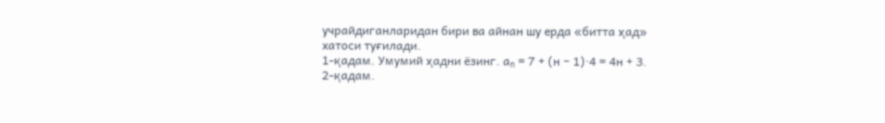учрайдиганларидан бири ва айнан шу ерда «битта ҳад» хатоси туғилади.
1-қадам. Умумий ҳадни ёзинг. аₙ = 7 + (н − 1)·4 = 4н + 3.
2-қадам.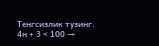Тенгсизлик тузинг. 4н + 3 < 100 →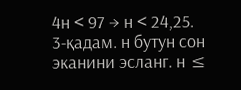4н < 97 → н < 24,25.
3-қадам. н бутун сон эканини эсланг. н ≤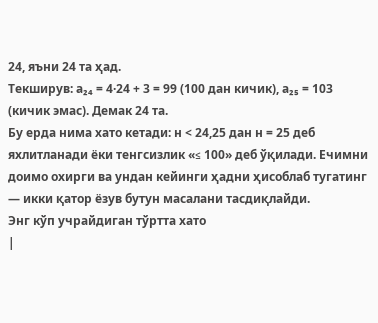24, яъни 24 та ҳад.
Текширув: а₂₄ = 4·24 + 3 = 99 (100 дан кичик), а₂₅ = 103 (кичик эмас). Демак 24 та.
Бу ерда нима хато кетади: н < 24,25 дан н = 25 деб яхлитланади ёки тенгсизлик «≤ 100» деб ўқилади. Ечимни доимо охирги ва ундан кейинги ҳадни ҳисоблаб тугатинг — икки қатор ёзув бутун масалани тасдиқлайди.
Энг кўп учрайдиган тўртта хато
|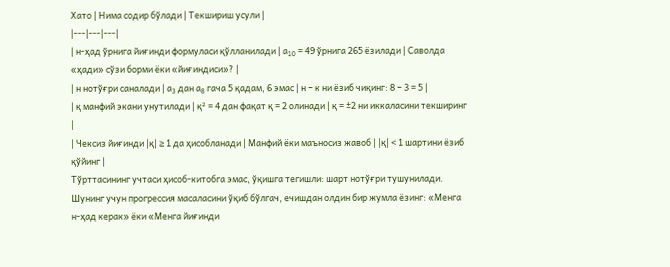Хато | Нима содир бўлади | Текшириш усули |
|---|---|---|
| н-ҳад ўрнига йиғинди формуласи қўлланилади | а₁₀ = 49 ўрнига 265 ёзилади | Саволда «ҳади» сўзи борми ёки «йиғиндиси»? |
| н нотўғри саналади | а₃ дан а₈ гача 5 қадам, 6 эмас | н − к ни ёзиб чиқинг: 8 − 3 = 5 |
| қ манфий экани унутилади | қ² = 4 дан фақат қ = 2 олинади | қ = ±2 ни иккаласини текширинг |
| Чексиз йиғинди |қ| ≥ 1 да ҳисобланади | Манфий ёки маъносиз жавоб | |қ| < 1 шартини ёзиб қўйинг |
Тўрттасининг учтаси ҳисоб-китобга эмас, ўқишга тегишли: шарт нотўғри тушунилади. Шунинг учун прогрессия масаласини ўқиб бўлгач, ечишдан олдин бир жумла ёзинг: «Менга н-ҳад керак» ёки «Менга йиғинди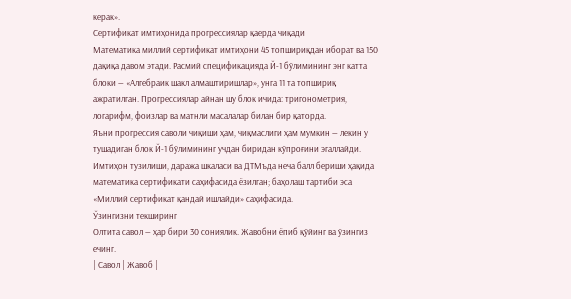керак».
Сертификат имтиҳонида прогрессиялар қаерда чиқади
Математика миллий сертификат имтиҳони 45 топшириқдан иборат ва 150 дақиқа давом этади. Расмий спецификацияда Й-1 бўлимининг энг катта блоки — «Алгебраик шакл алмаштиришлар», унга 11 та топшириқ ажратилган. Прогрессиялар айнан шу блок ичида: тригонометрия, логарифм, фоизлар ва матнли масалалар билан бир қаторда.
Яъни прогрессия саволи чиқиши ҳам, чиқмаслиги ҳам мумкин — лекин у тушадиган блок Й-1 бўлимининг учдан биридан кўпроғини эгаллайди. Имтиҳон тузилиши, даража шкаласи ва ДТМъда неча балл бериши ҳақида математика сертификати саҳифасида ёзилган; баҳолаш тартиби эса «Миллий сертификат қандай ишлайди» саҳифасида.
Ўзингизни текширинг
Олтита савол — ҳар бири 30 сониялик. Жавобни ёпиб қўйинг ва ўзингиз ечинг.
| Савол | Жавоб |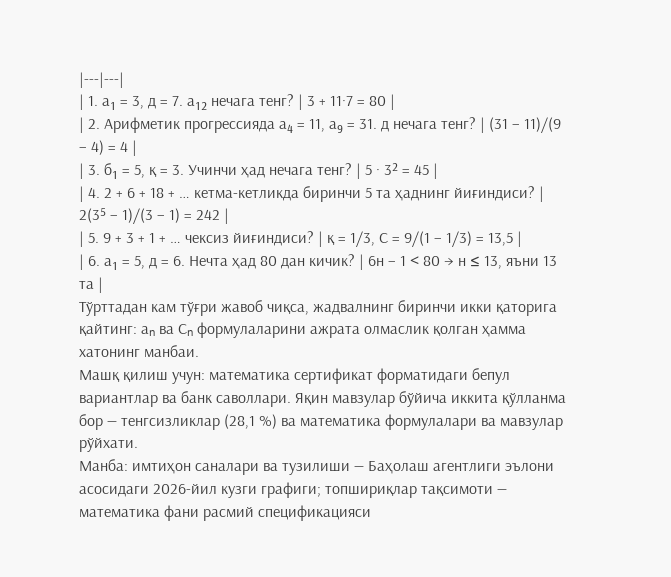|---|---|
| 1. а₁ = 3, д = 7. а₁₂ нечага тенг? | 3 + 11·7 = 80 |
| 2. Арифметик прогрессияда а₄ = 11, а₉ = 31. д нечага тенг? | (31 − 11)/(9 − 4) = 4 |
| 3. б₁ = 5, қ = 3. Учинчи ҳад нечага тенг? | 5 · 3² = 45 |
| 4. 2 + 6 + 18 + … кетма-кетликда биринчи 5 та ҳаднинг йиғиндиси? | 2(3⁵ − 1)/(3 − 1) = 242 |
| 5. 9 + 3 + 1 + … чексиз йиғиндиси? | қ = 1/3, С = 9/(1 − 1/3) = 13,5 |
| 6. а₁ = 5, д = 6. Нечта ҳад 80 дан кичик? | 6н − 1 < 80 → н ≤ 13, яъни 13 та |
Тўрттадан кам тўғри жавоб чиқса, жадвалнинг биринчи икки қаторига қайтинг: аₙ ва Сₙ формулаларини ажрата олмаслик қолган ҳамма хатонинг манбаи.
Машқ қилиш учун: математика сертификат форматидаги бепул вариантлар ва банк саволлари. Яқин мавзулар бўйича иккита қўлланма бор — тенгсизликлар (28,1 %) ва математика формулалари ва мавзулар рўйхати.
Манба: имтиҳон саналари ва тузилиши — Баҳолаш агентлиги эълони асосидаги 2026-йил кузги графиги; топшириқлар тақсимоти — математика фани расмий спецификацияси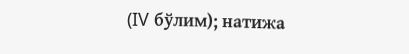(IV бўлим); натижа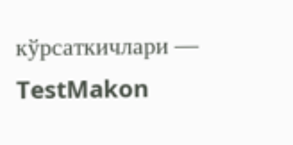кўрсаткичлари — TestMakon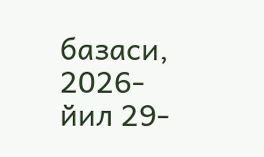базаси, 2026-йил 29-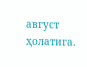август ҳолатига.